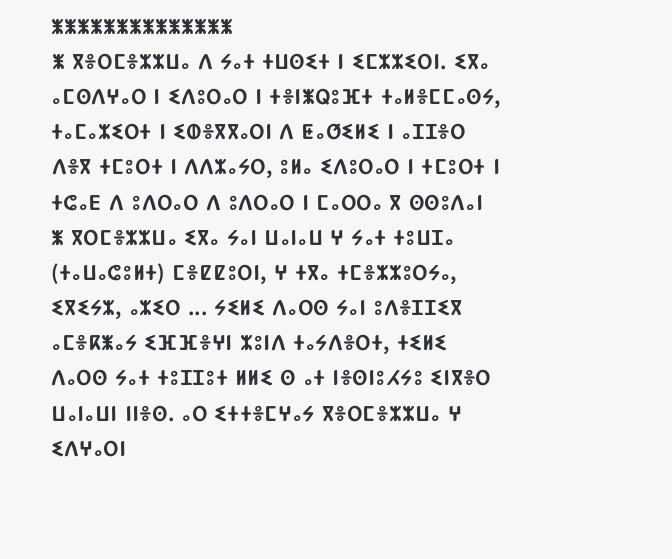ⵥⵥⵥⵥⵥⵥⵥⵥⵥⵥⵥⵥⵥⵥ
ⵥ ⴳⴻⵔⵎⴻⵣⵣⵡⴰ ⴷ ⵢⴰⵜ ⵜⵡⵙⵉⵜ ⵏ ⵉⵎⵣⵣⵉⵔⵏ. ⵉⴳⴰ ⴰⵎⵙⴷⵖⴰⵔ ⵏ ⵉⴷⵓⵔⴰⵔ ⵏ ⵜⴻⵏⵥⵕⵓⴼⵜ ⵜⴰⵍⴻⵎⵎⴰⵙⵢ, ⵜⴰⵎⴰⵣⵉⵔⵜ ⵏ ⵉⵀⴻⴳⴳⴰⵔⵏ ⴷ ⵟⴰⵚⵉⵍⵉ ⵏ ⴰⵊⵊⴻⵔ ⴷⴻⴳ ⵜⵎⵓⵔⵜ ⵏ ⴷⴷⵣⴰⵢⵔ, ⵓⵍⴰ ⵉⴷⵓⵔⴰⵔ ⵏ ⵜⵎⵓⵔⵜ ⵏ ⵜⵛⴰⴹ ⴷ ⵓⴷⵔⴰⵔ ⴷ ⵓⴷⵔⴰⵔ ⵏ ⵎⴰⵔⵔⴰ ⴳ ⵙⵙⵓⴷⴰⵏ
ⵥ ⴳⵔⵎⴻⵣⵣⵡⴰ ⵉⴳⴰ ⵢⴰⵏ ⵡⴰⵏⴰⵡ ⵖ ⵢⴰⵜ ⵜⵓⵡⵊⴰ (ⵜⴰⵡⴰⵛⵓⵍⵜ) ⵎⴻⵇⵇⵓⵔⵏ, ⵖ ⵜⴳⴰ ⵜⵎⴻⵣⵣⵓⵔⵢⴰ, ⵉⴳⵉⵢⵣ, ⴰⵣⵉⵔ ... ⵢⵉⵍⵉ ⴷⴰⵔⵙ ⵢⴰⵏ ⵓⴷⴻⵊⵊⵉⴳ ⴰⵎⴻⴽⵥⴰⵢ ⵉⴼⴼⴻⵖⵏ ⵣⵓⵏⴷ ⵜⴰⵢⴷⴻⵔⵜ, ⵜⵉⵍⵉ ⴷⴰⵔⵙ ⵢⴰⵜ ⵜⵓⵊⵊⵓⵜ ⵍⵍⵉ ⵙ ⴰⵜ ⵏⴻⵙⵏⵓⵃⵢⵓ ⵉⵏⴳⴻⵔ ⵡⴰⵏⴰⵡⵏ ⵏⵏⴻⵙ. ⴰⵔ ⵉⵜⵜⴻⵎⵖⴰⵢ ⴳⴻⵔⵎⴻⵣⵣⵡⴰ ⵖ ⵉⴷⵖⴰⵔⵏ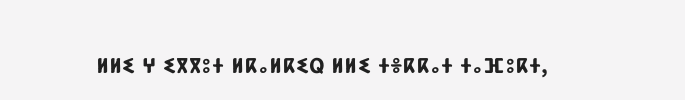ⵍⵍⵉ ⵖ ⵉⴳⴳⵓⵜ ⵍⴽⴰⵍⴽⵉⵕ ⵍⵍⵉ ⵜⴻⴽⴽⴰⵜ ⵜⴰⴼⵓⴽⵜ,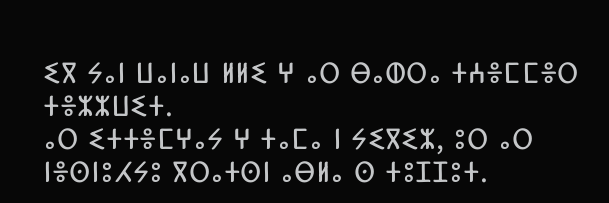ⵉⴳ ⵢⴰⵏ ⵡⴰⵏⴰⵡ ⵍⵍⵉ ⵖ ⴰⵔ ⴱⴰⵀⵔⴰ ⵜⵄⴻⵎⵎⴻⵔ ⵜⴻⵣⵣⵡⵉⵜ.
ⴰⵔ ⵉⵜⵜⴻⵎⵖⴰⵢ ⵖ ⵜⴰⵎⴰ ⵏ ⵢⵉⴳⵉⵣ, ⵓⵔ ⴰⵔ ⵏⴻⵙⵏⵓⵃⵢⵓ ⴳⵔⴰⵜⵙⵏ ⴰⴱⵍⴰ ⵙ ⵜⵓⵊⵊⵓⵜ.